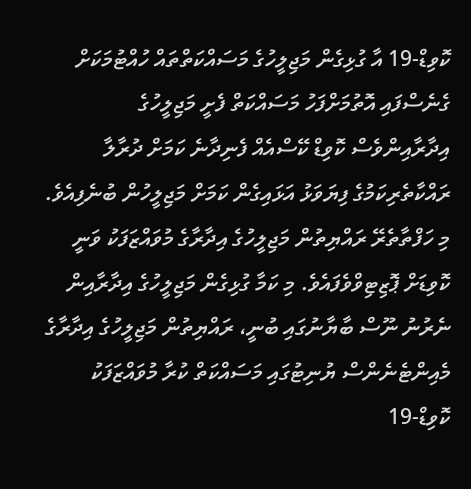ކޮވިޑް-19 އާ ގުޅިގެން މަޖިލީހުގެ މަސައްކަތްތައް ހުއްޓުމަކަށް ގެނެސްފައި އޮތުމަށްފަހު މަސައްކަތް ފެށީ މަޖިލީހުގެ އިދާރާއިންވެސް ކޮވިޑް ކޭސްއެއް ފެނިދާނެ ކަމަށް ދުރާލާ ރައްކާތެރިކަމުގެ ފިޔަވަޅު އަޅައިގެން ކަމަށް މަޖިލީހުން ބުނެފިއެވެ.
މި ހަފްތާތެރޭ ރައްޔިތުން މަޖިލީހުގެ އިދާރާގެ މުވައްޒަފަކު ވަނީ ކޮވިޑަށް ޕޮޒިޓިވްވެފައެވެ. މި ކަމާ ގުޅިގެން މަޖިލީހުގެ އިދާރާއިން ނެރުނު ނޫސް ބާޔާނުގައި ބުނީ، ރައްޔިތުން މަޖިލީހުގެ އިދާރާގެ މެއިންޓެނެންސް ޔުނިޓުގައި މަސައްކަތް ކުރާ މުވައްޒަފަކު ކޮވިޑް-19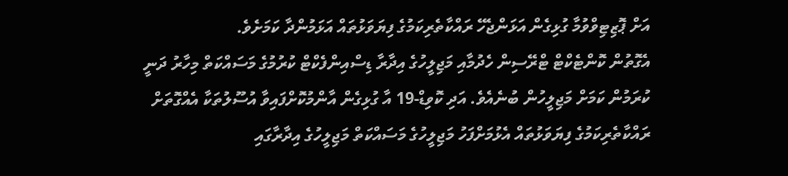އަށް ޕޮޒިޓިވްވުމާ ގުޅިގެން އަޅަންޖެހޭ ރައްކާތެރިކަމުގެ ފިޔަވަޅުތައް އަޅަމުންދާ ކަމަށެވެ.
އެގޮތުން ކޮންޓެކްޓް ޓްރޭސިން ހެދުމާއި މަޖިލީހުގެ އިދާރާ ޑިސްއިންފެކްޓް ކުރުމުގެ މަސައްކަތް މިހާރު ދަނީ ކުރަމުން ކަމަށް މަޖިލީހުން ބުނެއެވެ. އަދި ކޮވިޑް-19 އާ ގުޅިގެން އާންމުކޮށްފައިވާ އުސޫލުތަކާ އެއްގޮތަށް ރައްކާތެރިކަމުގެ ފިޔަވަޅުތައް އެޅުމަށްފަހު މަޖިލީހުގެ މަސައްކަތް މަޖިލީހުގެ އިދާރާގައި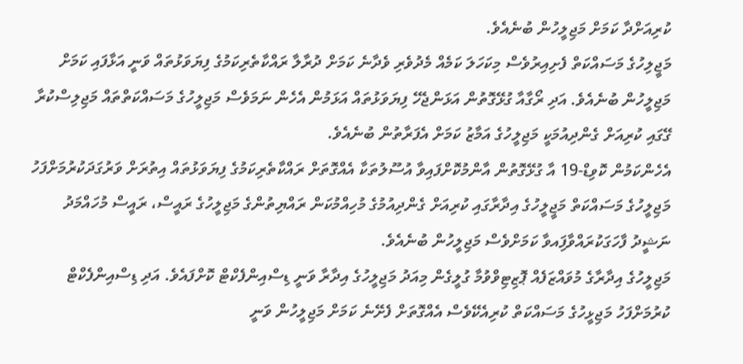ކުރިއަށްދާ ކަމަށް މަޖިލީހުން ބުނެއެވެ.
މަޖީލިހުގެ މަސައްކަތް ފެށިއިރުވެސް މިކަހަލަ ކަމެއް މެދުވެރި ވެދާނެ ކަމަށް ދުރާލާ ރައްކާތެރިކަމުގެ ފިޔަވަޅުތައް ވަނީ އަޅާފައި ކަމަށް މަޖިލީހުން ބުނެއެވެ. އަދި ރޯގާއާ ގުޅޭގޮތުން އަޅަންޖެހޭ ފިޔަވަޅުތައް އަޅަމުން އެހެން ނަމަވެސް މަޖިލީހުގެ މަސައްކަތްތައް މަޖިލިސްކުރާ ގޭގައި ކުރިއަށް ގެންދިއުމަކީ މަޖިލީހުގެ އަމާޒު ކަމަށް އެފަރާތުން ބުނެއެވެ.
އެހެންކަމުން ކޮވިޑް-19 އާ ގުޅޭގޮތުން އާންމުކޮށްފައިވާ އުސޫލުތަކާ އެއްގޮތަށް ރައްކާތެރިކަމުގެ ފިޔަވަޅުތައް އިތުރަށް ވަރުގަދަކުރުމަށްފަހު މަޖިލީހުގެ މަސައްކަތް މަޖީލީހުގެ އިދާރާގައި ކުރިއަށް ގެންދިއުމުގެ މުހިއްމުކަން ރައްޔިތުންގެ މަޖިލީހުގެ ރައީސް، ރައީސް މުހައްމަދު ނަޝީދު ފާހަގަކުރައްވާފަިއވާ ކަމަށްވެސް މަޖިލީހުން ބުނެއެވެ.
މަޖިލީހުގެ އިދާރާގެ މުވައްޒަފެއް ޕޮޒިޓިވްވުމާ ގުލީގެން މިއަދު މަޖިލީހުގެ އިދާރާ ވަނީ ޑިސްއިންފެކްޓް ކޮށްފައެވެ. އަދި ޑިސްއިންފެކްޓް ކުރުމަށްފަހު މަޖިޅީހުގެ މަސައްކަތް ކުރިއެކޭވެސް އެއްގޮތަށް ފެށޭނެ ކަމަށް މަޖިލީހުން ވަނީ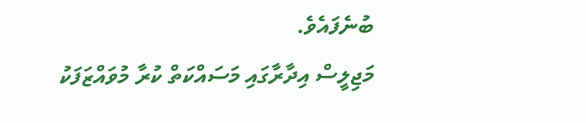ބުނެފައެވެ.
މަޖިލީސް އިދާރާގައި މަސައްކަތް ކުރާ މުވައްޒަފަކު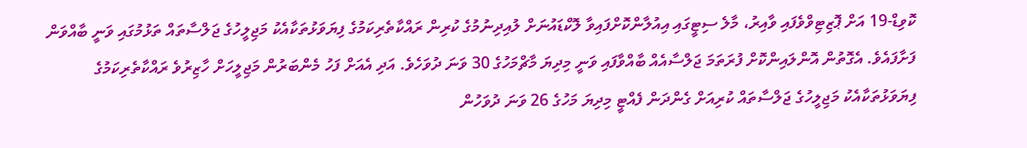ކޮވިޑް-19 އަށް ޕޮޒިޓިވްވެފައި ވާއިރު، މާލެ ސިޓީގައި އިއުލާންކޮށްފައިވާ ލޮކްޑައުނަށް ލުއިދިނުމުގެ ކުރިން ރައްކާތެރިކަމުގެ ފިޔަވަޅުތަކާއެކު މަޖިލީހުގެ ޖަލްސާތައް ތަޅުމުގައި ވަނީ ބާއްވަން ފަށާފައެވެ. އެގޮތުން އޮންލައިންކޮށް ފުރަތަމަ ޖަލްސާއެއް ބާއްވާފައި ވަނީ މިދިޔަ މާޗްމަހުގެ 30 ވަނަ ދުވަހެވެ. އަދި އެއަށް ފަހު މެންބަރުން މަޖިލީހަށް ހާޒިރުވެ ރައްކާތެރިކަމުގެ ފިޔަވަޅުތަކާއެކު މަޖިލީހުގެ ޖަލްސާތައް ކުރިއަށް ގެންދަން ފެއްޓީ މިދިޔަ މަހުގެ 26 ވަނަ ދުވަހުން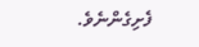ފެށިގެންނެވެ.